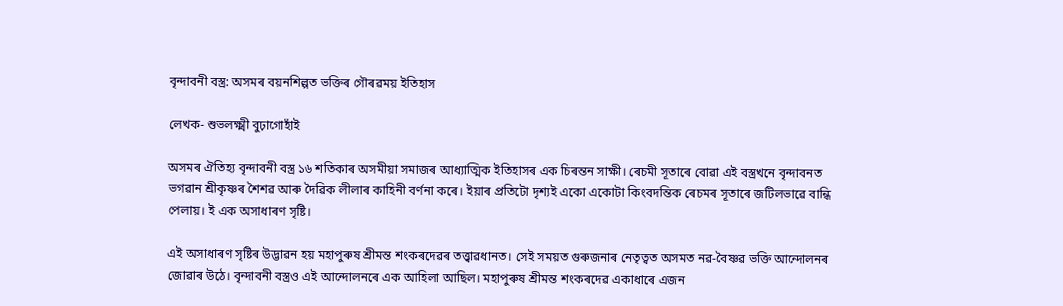বৃন্দাবনী বস্ত্ৰ: অসমৰ বয়নশিল্পত ভক্তিৰ গৌৰৱময় ইতিহাস

লেখক- শুভলক্ষ্মী বুঢ়াগোহাঁই

অসমৰ ঐতিহ্য বৃন্দাবনী বস্ত্ৰ ১৬ শতিকাৰ অসমীয়া সমাজৰ আধ্যাত্মিক ইতিহাসৰ এক চিৰন্তন সাক্ষী। ৰেচমী সূতাৰে বোৱা এই বস্ত্ৰখনে বৃন্দাবনত ভগৱান শ্ৰীকৃষ্ণৰ শৈশৱ আৰু দৈৱিক লীলাৰ কাহিনী বৰ্ণনা কৰে। ইয়াৰ প্ৰতিটো দৃশ্যই একো একোটা কিংবদন্তিক ৰেচমৰ সূতাৰে জটিলভাৱে বান্ধি পেলায়। ই এক অসাধাৰণ সৃষ্টি।

এই অসাধাৰণ সৃষ্টিৰ উদ্ভাৱন হয় মহাপুৰুষ শ্ৰীমন্ত শংকৰদেৱৰ তত্ত্বাৱধানত। সেই সময়ত গুৰুজনাৰ নেতৃত্বত অসমত নৱ-বৈষ্ণৱ ভক্তি আন্দোলনৰ জোৱাৰ উঠে। বৃন্দাবনী বস্ত্ৰও এই আন্দোলনৰে এক আহিলা আছিল। মহাপুৰুষ শ্ৰীমন্ত শংকৰদেৱ একাধাৰে এজন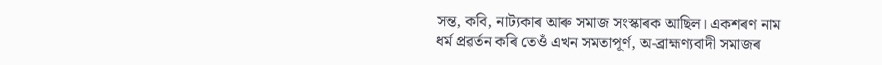সন্ত, কবি, নাট্যকাৰ আৰু সমাজ সংস্কাৰক আছিল। একশৰণ নাম ধৰ্ম প্ৰৱৰ্তন কৰি তেওঁ এখন সমতাপূৰ্ণ, অ-ব্ৰাহ্মণ্যবাদী সমাজৰ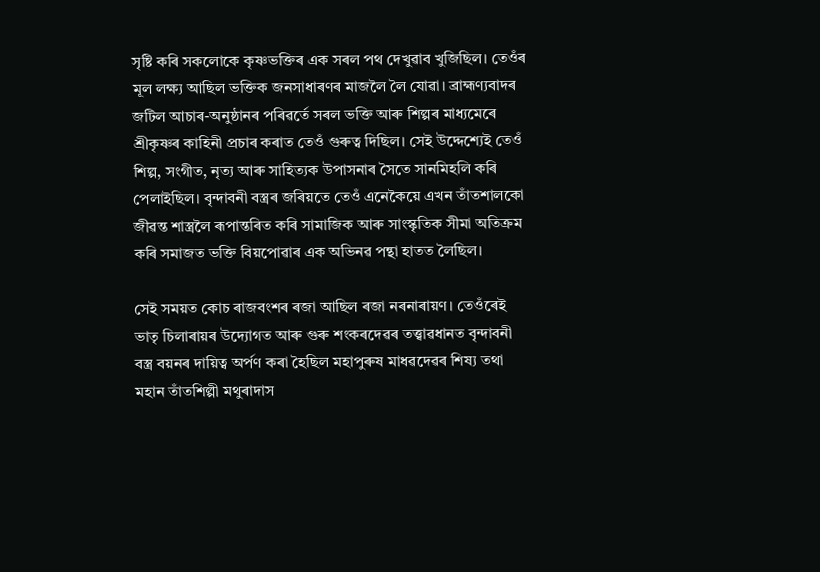সৃষ্টি কৰি সকলোকে কৃষ্ণভক্তিৰ এক সৰল পথ দেখুৱাব খুজিছিল। তেওঁৰ মূল লক্ষ্য আছিল ভক্তিক জনসাধাৰণৰ মাজলৈ লৈ যোৱা। ব্ৰাহ্মণ্যবাদৰ জটিল আচাৰ-অনুষ্ঠানৰ পৰিৱৰ্তে সৰল ভক্তি আৰু শিল্পৰ মাধ্যমেৰে শ্ৰীকৃষ্ণৰ কাহিনী প্ৰচাৰ কৰাত তেওঁ গুৰুত্ব দিছিল। সেই উদ্দেশ্যেই তেওঁ শিল্প, সংগীত, নৃত্য আৰু সাহিত্যক উপাসনাৰ সৈতে সানমিহলি কৰি পেলাইছিল। বৃন্দাবনী বস্ত্ৰৰ জৰিয়তে তেওঁ এনেকৈয়ে এখন তাঁতশালকো জীৱন্ত শাস্ত্ৰলৈ ৰূপান্তৰিত কৰি সামাজিক আৰু সাংস্কৃতিক সীমা অতিক্ৰম কৰি সমাজত ভক্তি বিয়পোৱাৰ এক অভিনৱ পন্থা হাতত লৈছিল।

সেই সময়ত কোচ ৰাজবংশৰ ৰজা আছিল ৰজা নৰনাৰায়ণ। তেওঁৰেই ভাতৃ চিলাৰায়ৰ উদ্যোগত আৰু গুৰু শংকৰদেৱৰ তত্ত্বাৱধানত বৃন্দাবনী বস্ত্ৰ বয়নৰ দায়িত্ব অৰ্পণ কৰা হৈছিল মহাপুৰুষ মাধৱদেৱৰ শিষ্য তথা মহান তাঁতশিল্পী মথুৰাদাস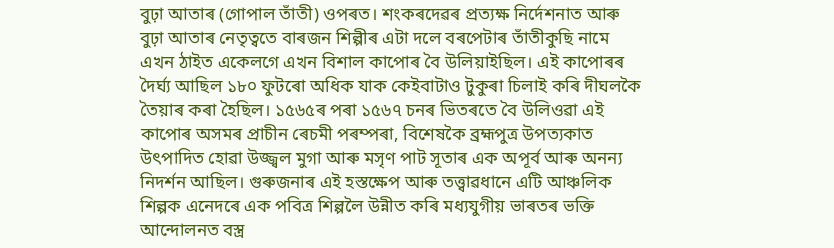বুঢ়া আতাৰ (গোপাল তাঁতী) ওপৰত। শংকৰদেৱৰ প্ৰত্যক্ষ নিৰ্দেশনাত আৰু বুঢ়া আতাৰ নেতৃত্বতে বাৰজন শিল্পীৰ এটা দলে বৰপেটাৰ তাঁতীকুছি নামে এখন ঠাইত একেলগে এখন বিশাল কাপোৰ বৈ উলিয়াইছিল। এই কাপোৰৰ দৈৰ্ঘ্য আছিল ১৮০ ফুটৰো অধিক যাক কেইবাটাও টুকুৰা চিলাই কৰি দীঘলকৈ তৈয়াৰ কৰা হৈছিল। ১৫৬৫ৰ পৰা ১৫৬৭ চনৰ ভিতৰতে বৈ উলিওৱা এই কাপোৰ অসমৰ প্ৰাচীন ৰেচমী পৰম্পৰা, বিশেষকৈ ব্ৰহ্মপুত্ৰ উপত্যকাত উৎপাদিত হোৱা উজ্জ্বল মুগা আৰু মসৃণ পাট সূতাৰ এক অপূৰ্ব আৰু অনন্য নিদৰ্শন আছিল। গুৰুজনাৰ এই হস্তক্ষেপ আৰু তত্ত্বাৱধানে এটি আঞ্চলিক শিল্পক এনেদৰে এক পবিত্ৰ শিল্পলৈ উন্নীত কৰি মধ্যযুগীয় ভাৰতৰ ভক্তি আন্দোলনত বস্ত্ৰ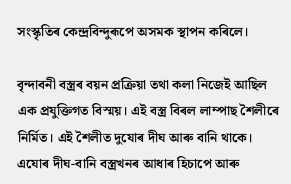সংস্কৃতিৰ কেন্দ্ৰবিন্দুৰূপে অসমক স্থাপন কৰিলে।

বৃন্দাবনী বস্ত্ৰৰ বয়ন প্ৰক্ৰিয়া তথা কলা নিজেই আছিল এক প্ৰযুক্তিগত বিস্ময়। এই বস্ত্ৰ বিৰল লাম্পাছ শৈলীৰে নিৰ্মিত। এই শৈলীত দুযোৰ দীঘ আৰু বানি থাকে। এযোৰ দীঘ-বানি বস্ত্ৰখনৰ আধাৰ হিচাপে আৰু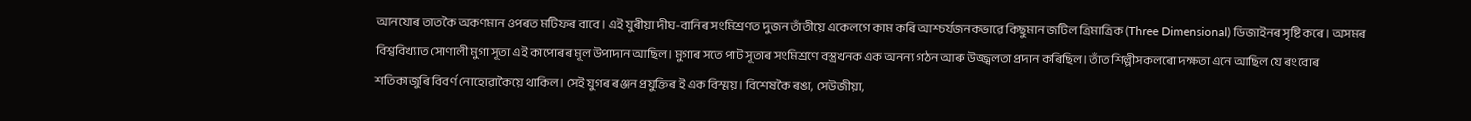আনযোৰ তাতকৈ অকণমান ওপৰত মটিফৰ বাবে। এই যুৰীয়া দীঘ-বানিৰ সংমিশ্ৰণত দুজন তাঁতীয়ে একেলগে কাম কৰি আশ্চৰ্যজনকভাৱে কিছুমান জটিল ত্ৰিমাত্ৰিক (Three Dimensional) ডিজাইনৰ সৃষ্টি কৰে। অসমৰ বিশ্ববিখ্যাত সোণালী মুগা সূতা এই কাপোৰৰ মূল উপাদান আছিল। মুগাৰ সতে পাট সূতাৰ সংমিশ্ৰণে বস্ত্ৰখনক এক অনন্য গঠন আৰু উজ্জ্বলতা প্ৰদান কৰিছিল। তাঁত শিল্পীসকলৰো দক্ষতা এনে আছিল যে ৰংবোৰ শতিকাজুৰি বিবৰ্ণ নোহোৱাকৈয়ে থাকিল। সেই যুগৰ ৰঞ্জন প্ৰযুক্তিৰ ই এক বিস্ময়। বিশেষকৈ ৰঙা, সেউজীয়া,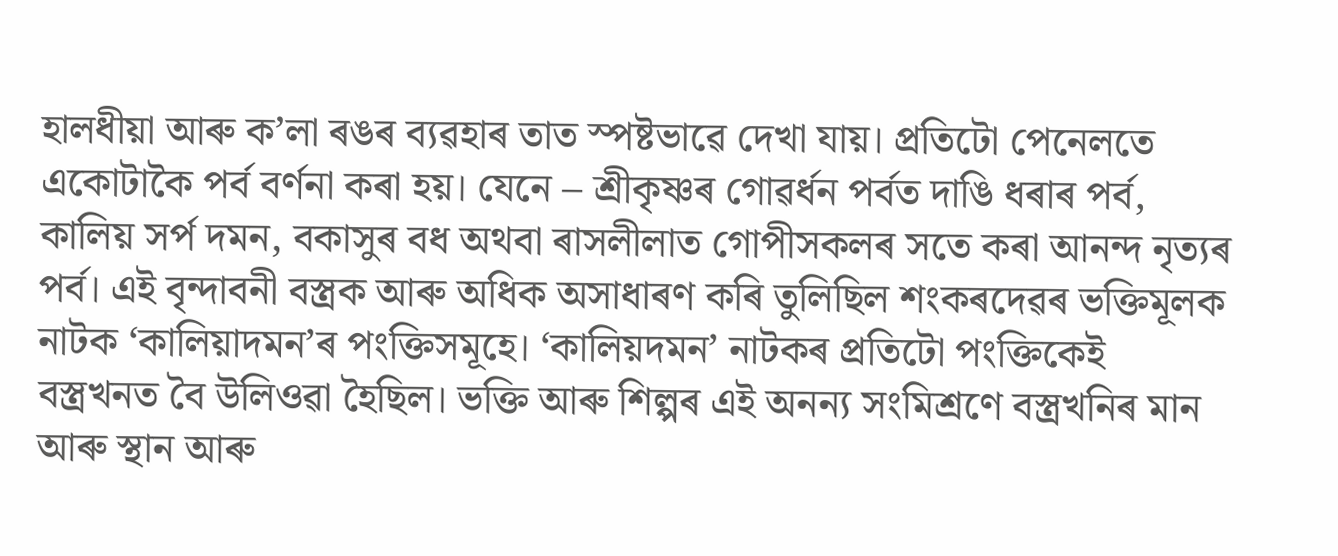হালধীয়া আৰু ক’লা ৰঙৰ ব্যৱহাৰ তাত স্পষ্টভাৱে দেখা যায়। প্ৰতিটো পেনেলতে একোটাকৈ পৰ্ব বৰ্ণনা কৰা হয়। যেনে – শ্ৰীকৃষ্ণৰ গোৱৰ্ধন পৰ্বত দাঙি ধৰাৰ পৰ্ব, কালিয় সৰ্প দমন, বকাসুৰ বধ অথবা ৰাসলীলাত গোপীসকলৰ সতে কৰা আনন্দ নৃত্যৰ পৰ্ব। এই বৃন্দাবনী বস্ত্ৰক আৰু অধিক অসাধাৰণ কৰি তুলিছিল শংকৰদেৱৰ ভক্তিমূলক নাটক ‘কালিয়াদমন’ৰ পংক্তিসমূহে। ‘কালিয়দমন’ নাটকৰ প্ৰতিটো পংক্তিকেই বস্ত্ৰখনত বৈ উলিওৱা হৈছিল। ভক্তি আৰু শিল্পৰ এই অনন্য সংমিশ্ৰণে বস্ত্ৰখনিৰ মান আৰু স্থান আৰু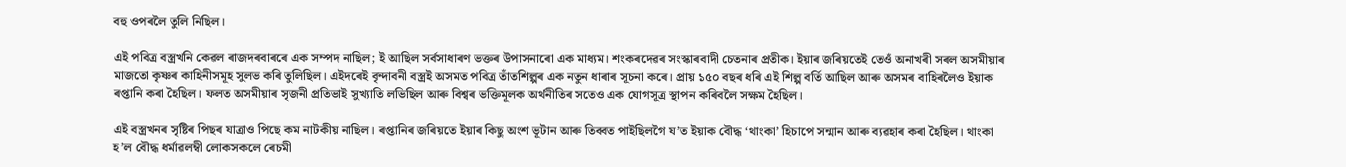বহু ওপৰলৈ তুলি নিছিল।

এই পবিত্ৰ বস্ত্ৰখনি কেৱল ৰাজদৰবাৰৰে এক সম্পদ নাছিল; ই আছিল সৰ্বসাধাৰণ ভক্তৰ উপাসনাৰো এক মাধ্যম। শংকৰদেৱৰ সংস্কাৰবাদী চেতনাৰ প্ৰতীক। ইয়াৰ জৰিয়তেই তেওঁ অনাখৰী সৰল অসমীয়াৰ মাজতো কৃষ্ণৰ কাহিনীসমূহ সুলভ কৰি তুলিছিল। এইদৰেই বৃন্দাবনী বস্ত্ৰই অসমত পবিত্ৰ তাঁতশিল্পৰ এক নতুন ধাৰাৰ সূচনা কৰে। প্ৰায় ১৫০ বছৰ ধৰি এই শিল্প বৰ্তি আছিল আৰু অসমৰ বাহিৰলৈও ইয়াক ৰপ্তানি কৰা হৈছিল। ফলত অসমীয়াৰ সৃজনী প্ৰতিভাই সুখ্যাতি লভিছিল আৰু বিশ্বৰ ভক্তিমূলক অৰ্থনীতিৰ সতেও এক যোগসূত্ৰ স্থাপন কৰিবলৈ সক্ষম হৈছিল।

এই বস্ত্ৰখনৰ সৃষ্টিৰ পিছৰ যাত্ৰাও পিছে কম নাটকীয় নাছিল। ৰপ্তানিৰ জৰিয়তে ইয়াৰ কিছু অংশ ভূটান আৰু তিব্বত পাইছিলগৈ য’ত ইয়াক বৌদ্ধ ‘থাংকা’ হিচাপে সন্মান আৰু ব্যৱহাৰ কৰা হৈছিল। থাংকা হ’ল বৌদ্ধ ধৰ্মাৱলম্বী লোকসকলে ৰেচমী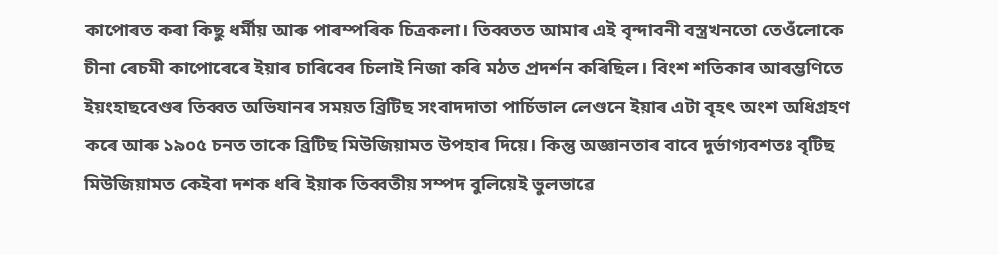কাপোৰত কৰা কিছু ধৰ্মীয় আৰু পাৰম্পৰিক চিত্ৰকলা। তিব্বতত আমাৰ এই বৃন্দাবনী বস্ত্ৰখনতো তেওঁলোকে চীনা ৰেচমী কাপোৰেৰে ইয়াৰ চাৰিবেৰ চিলাই নিজা কৰি মঠত প্ৰদৰ্শন কৰিছিল। বিংশ শতিকাৰ আৰম্ভণিতে ইয়ংহাছবেণ্ডৰ তিব্বত অভিযানৰ সময়ত ব্ৰিটিছ সংবাদদাতা পাৰ্চিভাল লেণ্ডনে ইয়াৰ এটা বৃহৎ অংশ অধিগ্ৰহণ কৰে আৰু ১৯০৫ চনত তাকে ব্ৰিটিছ মিউজিয়ামত উপহাৰ দিয়ে। কিন্তু অজ্ঞানতাৰ বাবে দুৰ্ভাগ্যবশতঃ বৃটিছ মিউজিয়ামত কেইবা দশক ধৰি ইয়াক তিব্বতীয় সম্পদ বুলিয়েই ভুলভাৱে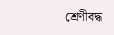শ্ৰেণীবদ্ধ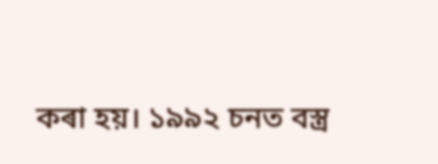কৰা হয়। ১৯৯২ চনত বস্ত্ৰ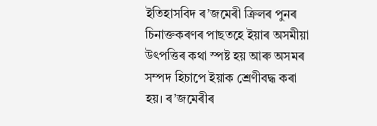ইতিহাসবিদ ৰ’জমেৰী ক্ৰিলৰ পুনৰ চিনাক্তকৰণৰ পাছতহে ইয়াৰ অসমীয়া উৎপত্তিৰ কথা স্পষ্ট হয় আৰু অসমৰ সম্পদ হিচাপে ইয়াক শ্ৰেণীবদ্ধ কৰা হয়। ৰ’জমেৰীৰ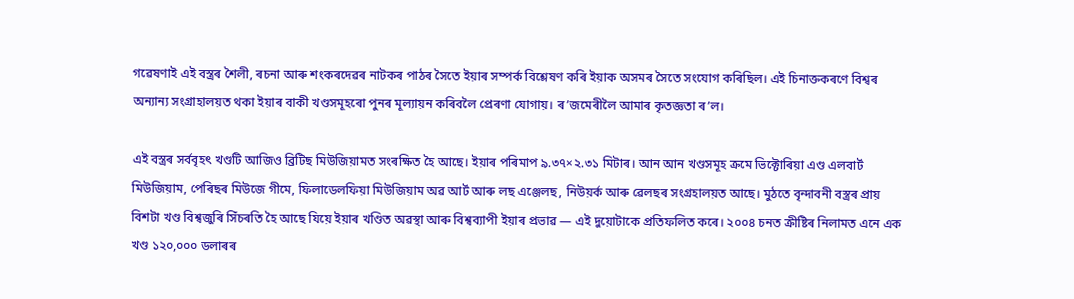গৱেষণাই এই বস্ত্ৰৰ শৈলী, ৰচনা আৰু শংকৰদেৱৰ নাটকৰ পাঠৰ সৈতে ইয়াৰ সম্পৰ্ক বিশ্লেষণ কৰি ইয়াক অসমৰ সৈতে সংযোগ কৰিছিল। এই চিনাক্তকৰণে বিশ্বৰ অন্যান্য সংগ্ৰাহালয়ত থকা ইয়াৰ বাকী খণ্ডসমূহৰো পুনৰ মূল্যায়ন কৰিবলৈ প্ৰেৰণা যোগায়। ৰ’জমেৰীলৈ আমাৰ কৃতজ্ঞতা ৰ’ল।

এই বস্ত্ৰৰ সৰ্ববৃহৎ খণ্ডটি আজিও ব্ৰিটিছ মিউজিয়ামত সংৰক্ষিত হৈ আছে। ইয়াৰ পৰিমাপ ৯.৩৭×২.৩১ মিটাৰ। আন আন খণ্ডসমূহ ক্ৰমে ভিক্টোৰিয়া এণ্ড এলবাৰ্ট মিউজিয়াম, পেৰিছৰ মিউজে গীমে, ফিলাডেলফিয়া মিউজিয়াম অৱ আৰ্ট আৰু লছ এঞ্জেলছ, নিউয়ৰ্ক আৰু ৱেলছৰ সংগ্ৰহালয়ত আছে। মুঠতে বৃন্দাবনী বস্ত্ৰৰ প্ৰায় বিশটা খণ্ড বিশ্বজুৰি সিঁচৰতি হৈ আছে যিয়ে ইয়াৰ খণ্ডিত অৱস্থা আৰু বিশ্বব্যাপী ইয়াৰ প্ৰভাৱ — এই দুয়োটাকে প্ৰতিফলিত কৰে। ২০০৪ চনত ক্ৰীষ্টিৰ নিলামত এনে এক খণ্ড ১২০,০০০ ডলাৰৰ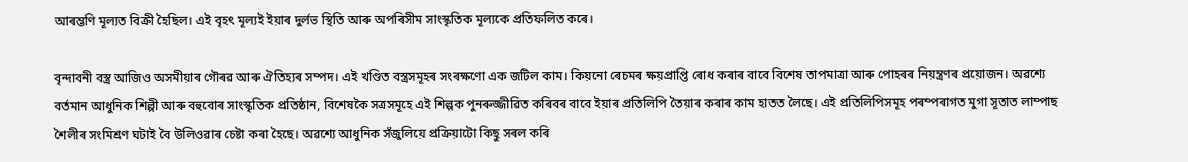আৰম্ভণি মূল্যত বিক্ৰী হৈছিল। এই বৃহৎ মূল্যই ইয়াৰ দুৰ্লভ স্থিতি আৰু অপৰিসীম সাংস্কৃতিক মূল্যকে প্ৰতিফলিত কৰে।

বৃন্দাবনী বস্ত্ৰ আজিও অসমীয়াৰ গৌৰৱ আৰু ঐতিহ্যৰ সম্পদ। এই খণ্ডিত বস্ত্ৰসমূহৰ সংৰক্ষণো এক জটিল কাম। কিয়নো ৰেচমৰ ক্ষয়প্ৰাপ্তি ৰোধ কৰাৰ বাবে বিশেষ তাপমাত্ৰা আৰু পোহৰৰ নিয়ন্ত্ৰণৰ প্ৰয়োজন। অৱশ্যে বৰ্তমান আধুনিক শিল্পী আৰু বহুবোৰ সাংস্কৃতিক প্ৰতিষ্ঠান, বিশেষকৈ সত্ৰসমূহে এই শিল্পক পুনৰুজ্জীৱিত কৰিবৰ বাবে ইয়াৰ প্ৰতিলিপি তৈয়াৰ কৰাৰ কাম হাতত লৈছে। এই প্ৰতিলিপিসমূহ পৰম্পৰাগত মুগা সূতাত লাম্পাছ শৈলীৰ সংমিশ্ৰণ ঘটাই বৈ উলিওৱাৰ চেষ্টা কৰা হৈছে। অৱশ্যে আধুনিক সঁজুলিয়ে প্ৰক্ৰিয়াটো কিছু সৰল কৰি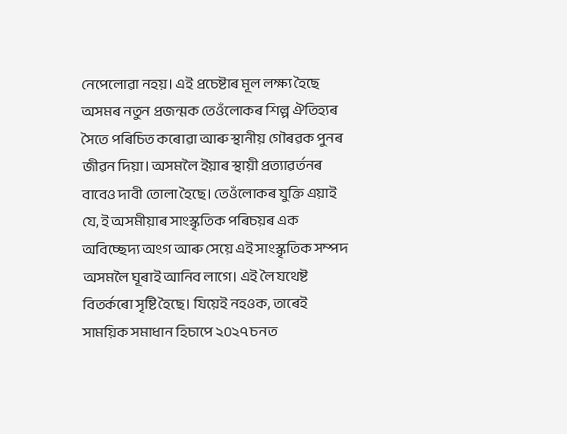নেপেলোৱা নহয়। এই প্ৰচেষ্টাৰ মূল লক্ষ্য হৈছে অসমৰ নতুন প্ৰজন্মক তেওঁলোকৰ শিল্প ঐতিহ্যৰ সৈতে পৰিচিত কৰোৱা আৰু স্থানীয় গৌৰৱক পুনৰ জীৱন দিয়া। অসমলৈ ইয়াৰ স্থায়ী প্ৰত্যাৱৰ্তনৰ বাবেও দাবী তোলা হৈছে। তেওঁলোকৰ যুক্তি এয়াই যে, ই অসমীয়াৰ সাংস্কৃতিক পৰিচয়ৰ এক অবিচ্ছেদ্য অংগ আৰু সেয়ে এই সাংস্কৃতিক সম্পদ অসমলৈ ঘূৰাই আনিব লাগে। এই লৈ যথেষ্ট বিতৰ্কৰো সৃষ্টি হৈছে। যিয়েই নহওক, তাৰেই সাময়িক সমাধান হিচাপে ২০২৭ চনত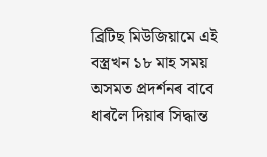ব্ৰিটিছ মিউজিয়ামে এই বস্ত্ৰখন ১৮ মাহ সময় অসমত প্ৰদৰ্শনৰ বাবে ধাৰলৈ দিয়াৰ সিদ্ধান্ত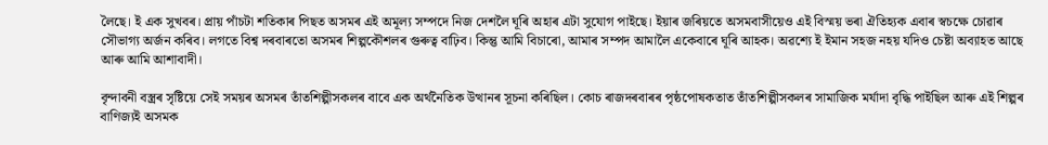লৈছে। ই এক সুখবৰ। প্ৰায় পাঁচটা শতিকাৰ পিছত অসমৰ এই অমূল্য সম্পদে নিজ দেশলৈ ঘূৰি অহাৰ এটা সুযোগ পাইছে। ইয়াৰ জৰিয়তে অসমবাসীয়েও এই বিস্ময় ভৰা ঐতিহ্যক এবাৰ স্বচক্ষে চোৱাৰ সৌভাগ্য অৰ্জন কৰিব। লগতে বিশ্ব দৰবাৰতো অসমৰ শিল্পকৌশলৰ গুৰুত্ব বাঢ়িব। কিন্তু আমি বিচাৰো, আমাৰ সম্পদ আমালৈ একেবাৰে ঘূৰি আহক। অৱশ্যে ই ইমান সহজ নহয় যদিও চেষ্টা অব্যাহত আছে আৰু আমি আশাবাদী।

বৃন্দাবনী বস্ত্ৰৰ সৃষ্টিয়ে সেই সময়ৰ অসমৰ তাঁতশিল্পীসকলৰ বাবে এক অৰ্থনৈতিক উত্থানৰ সূচনা কৰিছিল। কোচ ৰাজদৰবাৰৰ পৃষ্ঠপোষকতাত তাঁতশিল্পীসকলৰ সামাজিক মৰ্যাদা বৃদ্ধি পাইছিল আৰু এই শিল্পৰ বাণিজ্যই অসমক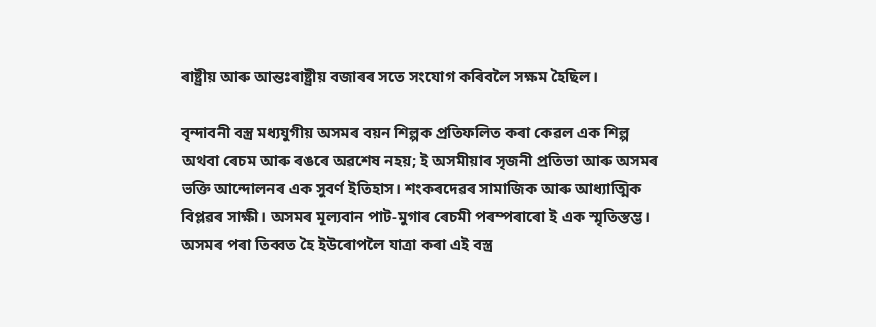ৰাষ্ট্ৰীয় আৰু আন্তঃৰাষ্ট্ৰীয় বজাৰৰ সতে সংযোগ কৰিবলৈ সক্ষম হৈছিল।

বৃন্দাবনী বস্ত্ৰ মধ্যযুগীয় অসমৰ বয়ন শিল্পক প্ৰতিফলিত কৰা কেৱল এক শিল্প অথবা ৰেচম আৰু ৰঙৰে অৱশেষ নহয়; ই অসমীয়াৰ সৃজনী প্ৰতিভা আৰু অসমৰ ভক্তি আন্দোলনৰ এক সুবৰ্ণ ইতিহাস। শংকৰদেৱৰ সামাজিক আৰু আধ্যাত্মিক বিপ্লৱৰ সাক্ষী। অসমৰ মূল্যবান পাট-মুগাৰ ৰেচমী পৰম্পৰাৰো ই এক স্মৃতিস্তম্ভ। অসমৰ পৰা তিব্বত হৈ ইউৰোপলৈ যাত্ৰা কৰা এই বস্ত্ৰ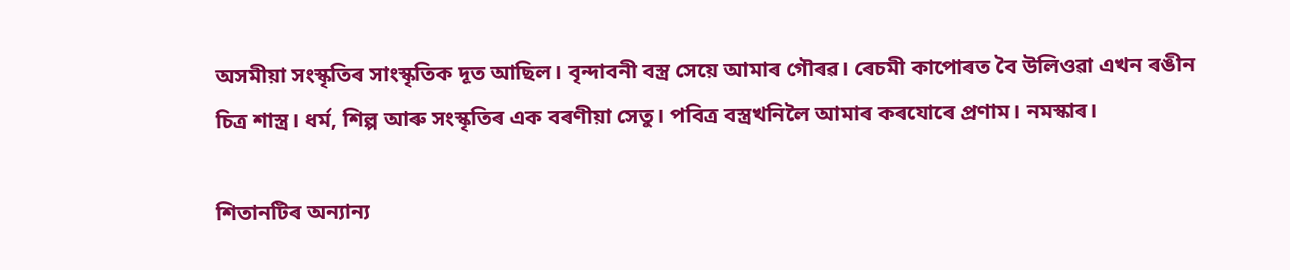অসমীয়া সংস্কৃতিৰ সাংস্কৃতিক দূত আছিল। বৃন্দাবনী বস্ত্ৰ সেয়ে আমাৰ গৌৰৱ। ৰেচমী কাপোৰত বৈ উলিওৱা এখন ৰঙীন চিত্ৰ শাস্ত্ৰ। ধৰ্ম, শিল্প আৰু সংস্কৃতিৰ এক বৰণীয়া সেতু। পবিত্ৰ বস্ত্ৰখনিলৈ আমাৰ কৰযোৰে প্ৰণাম। নমস্কাৰ।

শিতানটিৰ অন্যান্য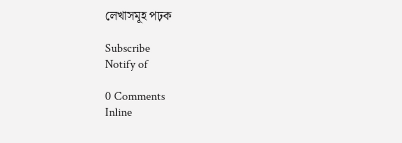লেখাসমূহ পঢ়ক

Subscribe
Notify of

0 Comments
Inline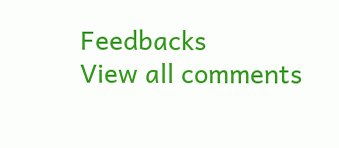Feedbacks
View all comments